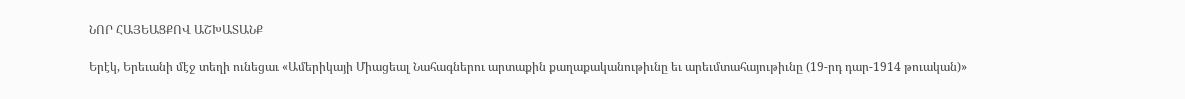ՆՈՐ ՀԱՅԵԱՑՔՈՎ ԱՇԽԱՏԱՆՔ

Երէկ, Երեւանի մէջ տեղի ունեցաւ «Ամերիկայի Միացեալ Նահագներու արտաքին քաղաքականութիւնը եւ արեւմտահայութիւնը (19-րդ դար-1914 թուական)»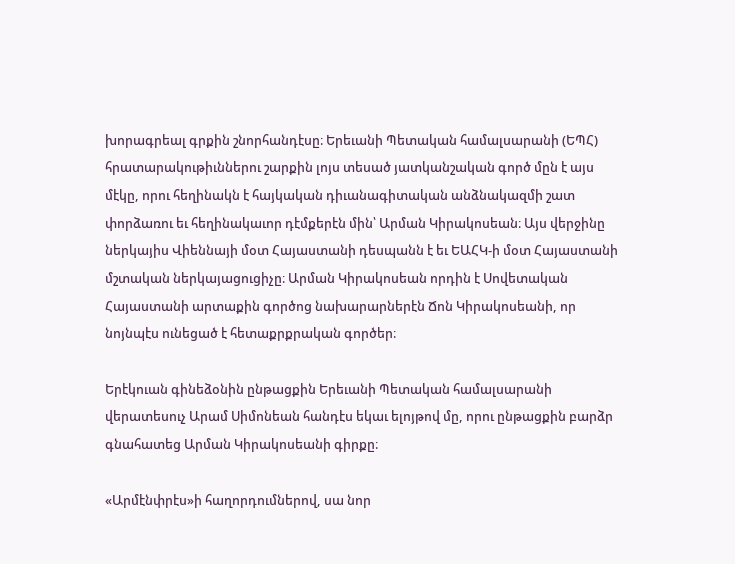խորագրեալ գրքին շնորհանդէսը։ Երեւանի Պետական համալսարանի (ԵՊՀ) հրատարակութիւններու շարքին լոյս տեսած յատկանշական գործ մըն է այս մէկը, որու հեղինակն է հայկական դիւանագիտական անձնակազմի շատ փորձառու եւ հեղինակաւոր դէմքերէն մին՝ Արման Կիրակոսեան։ Այս վերջինը ներկայիս Վիեննայի մօտ Հայաստանի դեսպանն է եւ ԵԱՀԿ-ի մօտ Հայաստանի մշտական ներկայացուցիչը։ Արման Կիրակոսեան որդին է Սովետական Հայաստանի արտաքին գործոց նախարարներէն Ճոն Կիրակոսեանի, որ նոյնպէս ունեցած է հետաքրքրական գործեր։

Երէկուան գինեձօնին ընթացքին Երեւանի Պետական համալսարանի վերատեսուչ Արամ Սիմոնեան հանդէս եկաւ ելոյթով մը, որու ընթացքին բարձր գնահատեց Արման Կիրակոսեանի գիրքը։

«Արմէնփրէս»ի հաղորդումներով, սա նոր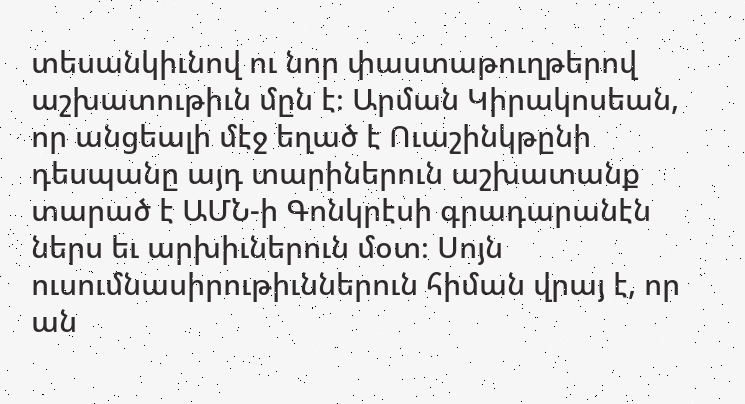տեսանկիւնով ու նոր փաստաթուղթերով աշխատութիւն մըն է։ Արման Կիրակոսեան, որ անցեալի մէջ եղած է Ուաշինկթընի դեսպանը այդ տարիներուն աշխատանք տարած է ԱՄՆ-ի Գոնկրէսի գրադարանէն ներս եւ արխիւներուն մօտ։ Սոյն ուսումնասիրութիւններուն հիման վրայ է, որ ան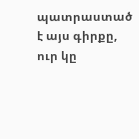պատրաստած է այս գիրքը, ուր կը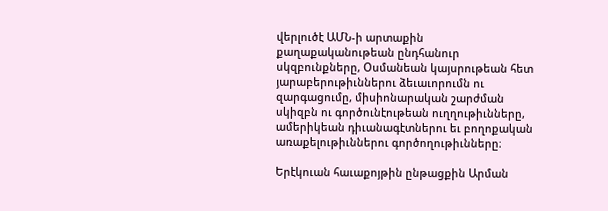վերլուծէ ԱՄՆ-ի արտաքին քաղաքականութեան ընդհանուր սկզբունքները, Օսմանեան կայսրութեան հետ յարաբերութիւններու ձեւաւորումն ու զարգացումը, միսիոնարական շարժման սկիզբն ու գործունէութեան ուղղութիւնները, ամերիկեան դիւանագէտներու եւ բողոքական առաքելութիւններու գործողութիւնները։

Երէկուան հաւաքոյթին ընթացքին Արման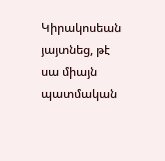Կիրակոսեան յայտնեց, թէ սա միայն պատմական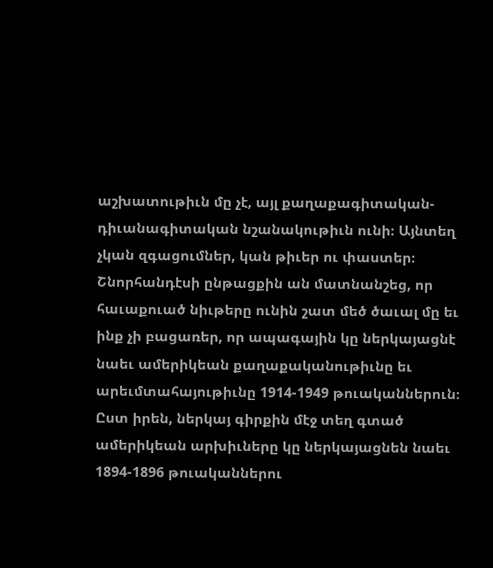աշխատութիւն մը չէ, այլ քաղաքագիտական-դիւանագիտական նշանակութիւն ունի։ Այնտեղ չկան զգացումներ, կան թիւեր ու փաստեր։ Շնորհանդէսի ընթացքին ան մատնանշեց, որ հաւաքուած նիւթերը ունին շատ մեծ ծաւալ մը եւ ինք չի բացառեր, որ ապագային կը ներկայացնէ նաեւ ամերիկեան քաղաքականութիւնը եւ արեւմտահայութիւնը 1914-1949 թուականներուն։ Ըստ իրեն, ներկայ գիրքին մէջ տեղ գտած ամերիկեան արխիւները կը ներկայացնեն նաեւ 1894-1896 թուականներու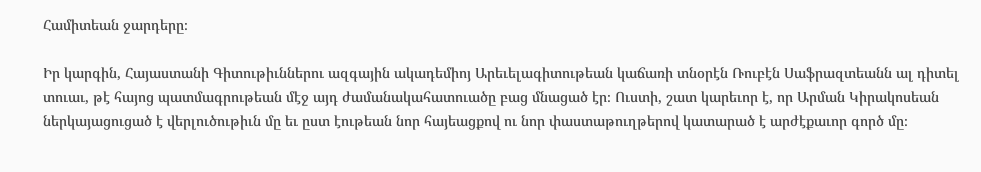Համիտեան ջարդերը։

Իր կարգին, Հայաստանի Գիտութիւններու ազգային ակադեմիոյ Արեւելագիտութեան կաճառի տնօրէն Ռուբէն Սաֆրազտեանն ալ դիտել տուաւ, թէ հայոց պատմագրութեան մէջ այդ ժամանակահատուածը բաց մնացած էր։ Ուստի, շատ կարեւոր է, որ Արման Կիրակոսեան ներկայացուցած է վերլուծութիւն մը եւ ըստ էութեան նոր հայեացքով ու նոր փաստաթուղթերով կատարած է արժէքաւոր գործ մը։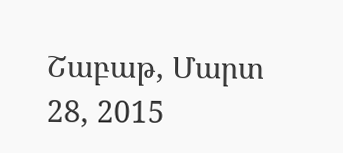Շաբաթ, Մարտ 28, 2015